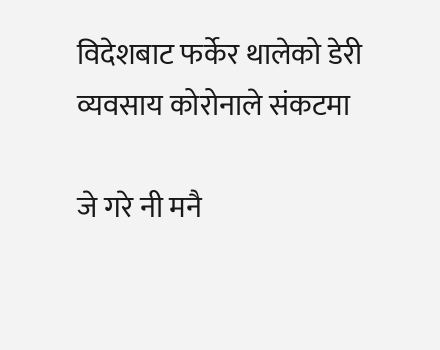विदेशबाट फर्केर थालेको डेरी व्यवसाय कोरोनाले संकटमा

जे गरे नी मनै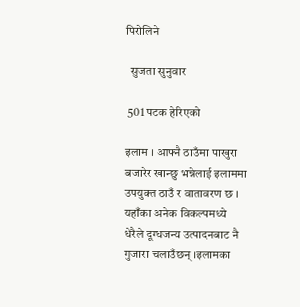पिरोलिने

  सुजता सुनुवार

 501 पटक हेरिएको

इलाम । आफ्नै ठाउँमा पाखुरा बजारेर खान्छु भन्नेलाई इलाममा उपयुक्त ठाउँ र वातावरण छ । यहाँका अनेक विकल्पमध्ये धेरैले दूग्धजन्य उत्पादनबाट नै गुजारा चलाउँछन् ।इलामका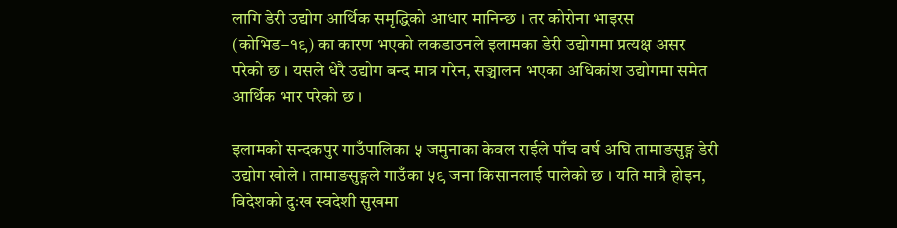लागि डेरी उद्योग आर्थिक समृद्धिको आधार मानिन्छ । तर कोरोना भाइरस (कोभिड–१९) का कारण भएको लकडाउनले इलामका डेरी उद्योगमा प्रत्यक्ष असर परेको छ । यसले धेरै उद्योग बन्द मात्र गरेन, सञ्चालन भएका अधिकांश उद्योगमा समेत आर्थिक भार परेको छ ।

इलामको सन्दकपुर गाउँपालिका ५ जमुनाका केवल राईले पाँच वर्ष अघि तामाङसुङ्ग डेरी उद्योग खोले । तामाङसुङ्गले गाउँका ५९ जना किसानलाई पालेको छ । यति मात्रै होइन, विदेशको दुःख स्वदेशी सुखमा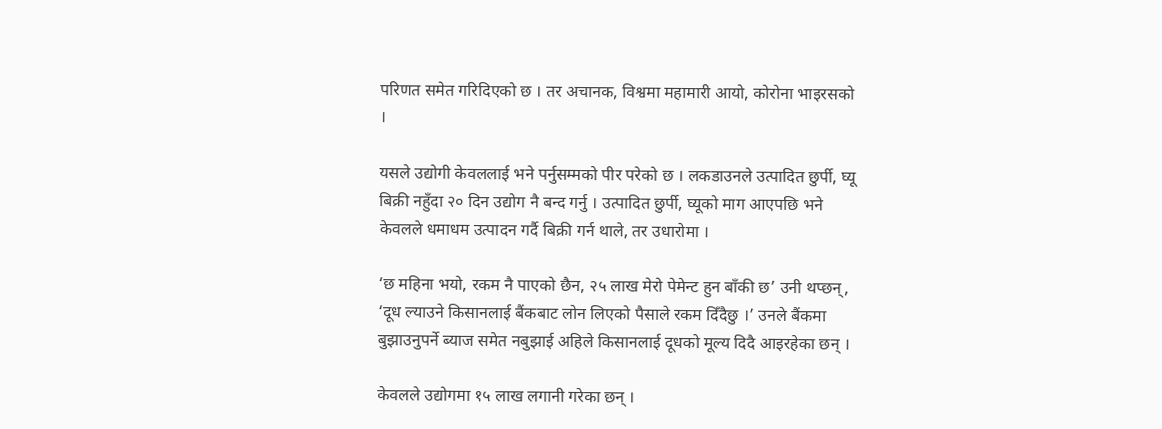परिणत समेत गरिदिएको छ । तर अचानक, विश्वमा महामारी आयो, कोरोना भाइरसको ।

यसले उद्योगी केवललाई भने पर्नुसम्मको पीर परेको छ । लकडाउनले उत्पादित छुर्पी, घ्यू बिक्री नहुँदा २० दिन उद्योग नै बन्द गर्नु । उत्पादित छुर्पी, घ्यूको माग आएपछि भने केवलले धमाधम उत्पादन गर्दै बिक्री गर्न थाले, तर उधारोमा ।

‘छ महिना भयो, रकम नै पाएको छैन, २५ लाख मेरो पेमेन्ट हुन बाँकी छ’ उनी थप्छन्, ‘दूध ल्याउने किसानलाई बैंकबाट लोन लिएको पैसाले रकम दिँदैछु ।’ उनले बैंकमा बुझाउनुपर्ने ब्याज समेत नबुझाई अहिले किसानलाई दूधको मूल्य दिदै आइरहेका छन् ।

केवलले उद्योगमा १५ लाख लगानी गरेका छन् ।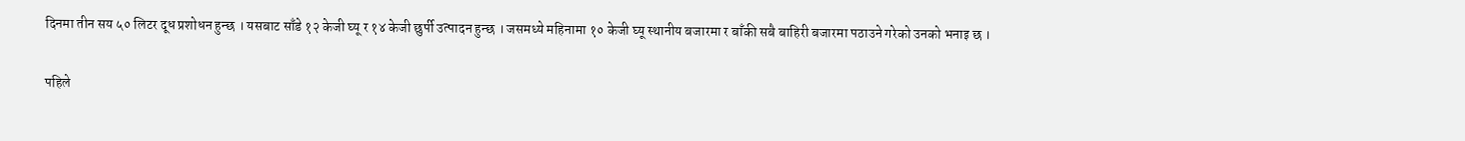दिनमा तीन सय ५० लिटर दूध प्रशोधन हुन्छ । यसबाट साँडे १२ केजी घ्यू र १४ केजी छुर्पी उत्पादन हुन्छ । जसमध्ये महिनामा १० केजी घ्यू स्थानीय बजारमा र बाँकी सबै बाहिरी बजारमा पठाउने गरेको उनको भनाइ छ ।

पहिले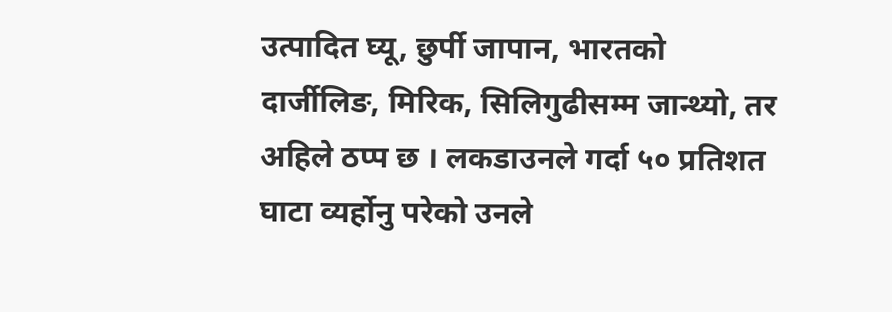उत्पादित घ्यू, छुर्पी जापान, भारतको दार्जीलिङ, मिरिक, सिलिगुढीसम्म जान्थ्यो, तर अहिले ठप्प छ । लकडाउनले गर्दा ५० प्रतिशत घाटा व्यर्होनु परेको उनले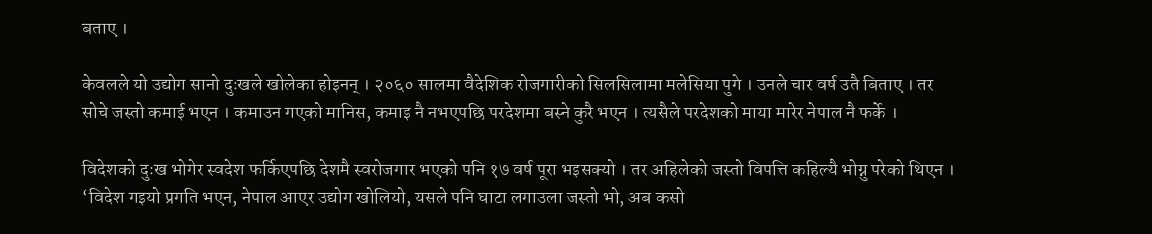बताए ।

केवलले यो उद्योग सानो दुःखले खोलेका होइनन् । २०६० सालमा वैदेशिक रोजगारीको सिलसिलामा मलेसिया पुगे । उनले चार वर्ष उतै बिताए । तर सोचे जस्तो कमाई भएन । कमाउन गएको मानिस, कमाइ नै नभएपछि परदेशमा बस्ने कुरै भएन । त्यसैले परदेशको माया मारेर नेपाल नै फर्के ।

विदेशको दुःख भोगेर स्वदेश फर्किएपछि देशमै स्वरोजगार भएको पनि १७ वर्ष पूरा भइसक्यो । तर अहिलेको जस्तो विपत्ति कहिल्यै भोग्नु परेको थिएन । ‘विदेश गइयो प्रगति भएन, नेपाल आएर उद्योग खोलियो, यसले पनि घाटा लगाउला जस्तो भो, अब कसो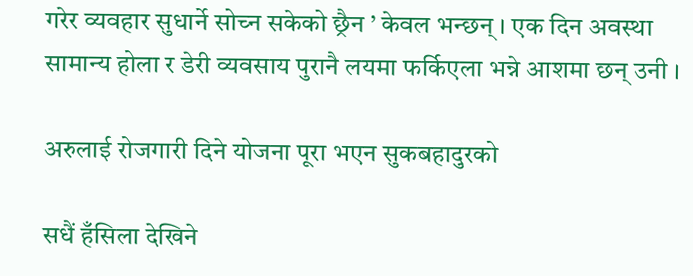गरेर व्यवहार सुधार्ने सोच्न सकेको छ्रैन ’ केवल भन्छन् । एक दिन अवस्था सामान्य होला र डेरी व्यवसाय पुरानै लयमा फर्किएला भन्ने आशमा छन् उनी ।

अरुलाई रोजगारी दिने योजना पूरा भएन सुकबहादुरको

सधैं हँसिला देखिने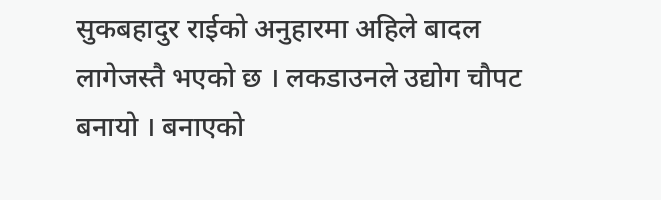सुकबहादुर राईको अनुहारमा अहिले बादल लागेजस्तै भएको छ । लकडाउनले उद्योग चौपट बनायो । बनाएको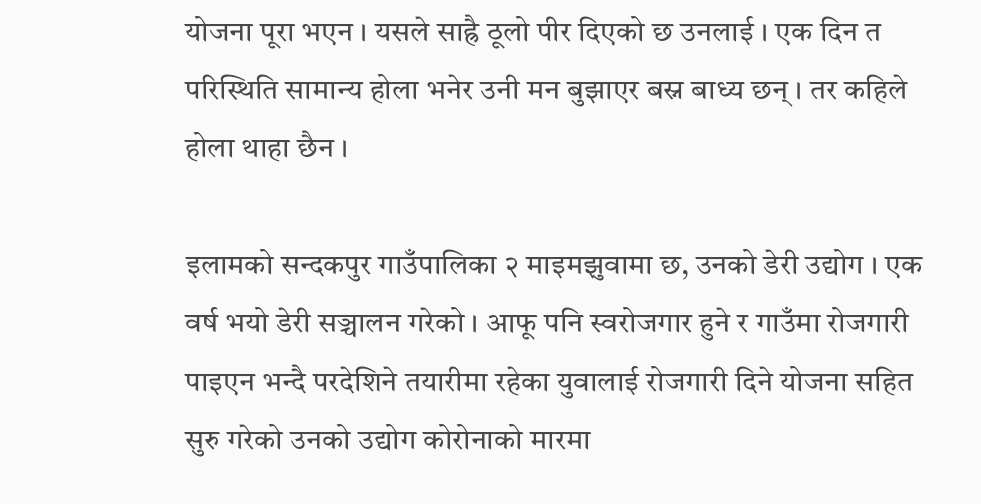योजना पूरा भएन । यसले साह्रै ठूलो पीर दिएको छ उनलाई । एक दिन त परिस्थिति सामान्य होला भनेर उनी मन बुझाएर बस्न बाध्य छन् । तर कहिले होला थाहा छैन ।

इलामको सन्दकपुर गाउँपालिका २ माइमझुवामा छ, उनको डेरी उद्योग । एक वर्ष भयो डेरी सञ्चालन गरेको । आफू पनि स्वरोजगार हुने र गाउँमा रोजगारी पाइएन भन्दै परदेशिने तयारीमा रहेका युवालाई रोजगारी दिने योजना सहित सुरु गरेको उनको उद्योग कोरोनाको मारमा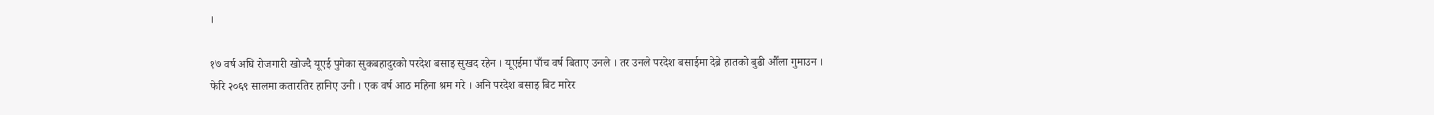।

१७ वर्ष अघि रोजगारी खोज्दै यूएई पुगेका सुकबहादुरको परदेश बसाइ सुखद रहेन । यूएईमा पाँच वर्ष बिताए उनले । तर उनले परदेश बसाईमा देब्रे हातको बुढी औँला गुमाउन ।
फेरि २०६९ सालमा कतारतिर हानिए उनी । एक वर्ष आठ महिना श्रम गरे । अनि परदेश बसाइ बिट मारेर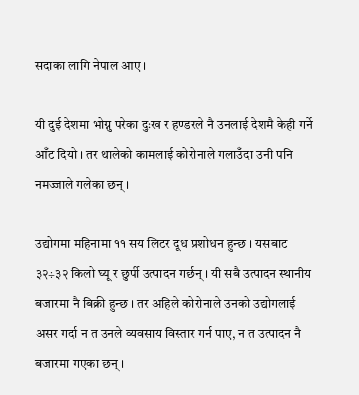सदाका लागि नेपाल आए ।

यी दुई देशमा भोग्नु परेका दुःख र हण्डरले नै उनलाई देशमै केही गर्ने आँट दियो । तर थालेको कामलाई कोरोनाले गलाउँदा उनी पनि नमज्जाले गलेका छन् ।

उद्योगमा महिनामा ११ सय लिटर दूध प्रशोधन हुन्छ । यसबाट ३२÷३२ किलो घ्यू र छुर्पी उत्पादन गर्छन् । यी सबै उत्पादन स्थानीय बजारमा नै बिक्री हुन्छ । तर अहिले कोरोनाले उनको उद्योगलाई असर गर्दा न त उनले व्यवसाय विस्तार गर्न पाए, न त उत्पादन नै बजारमा गएका छन् ।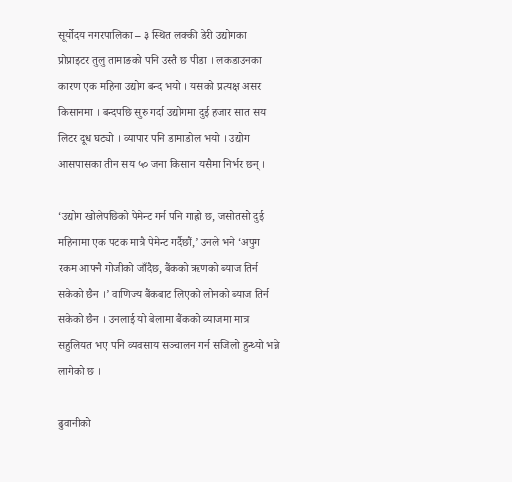सूर्योदय नगरपालिका – ३ स्थित लक्की डेरी उद्योगका प्रोप्राइटर तुलु तामाङको पनि उस्तै छ पीडा । लकडाउनका कारण एक महिना उद्योग बन्द भयो । यसको प्रत्यक्ष असर किसानमा । बन्दपछि सुरु गर्दा उद्योगमा दुई हजार सात सय लिटर दूध घट्यो । व्यापार पनि डामाडोल भयो । उद्योग आसपासका तीन सय ५० जना किसान यसैमा निर्भर छन् ।

‘उद्योग खोलेपछिको पेमेन्ट गर्न पनि गाह्रो छ, जसोतसो दुई महिनामा एक पटक मात्रै पेमेन्ट गर्दैछौं,’ उनले भने ‘अपुग रकम आफ्नै गोजीको जाँदैछ, बैंकको ऋणको ब्याज तिर्न सकेको छैन ।’ वाणिज्य बैंकबाट लिएको लोनको ब्याज तिर्न सकेको छैन । उनलाई यो बेलामा बैंकको व्याजमा मात्र सहुलियत भए पनि व्यवसाय सञ्चालन गर्न सजिलो हुन्थ्यो भन्ने लागेको छ ।

ढुवानीको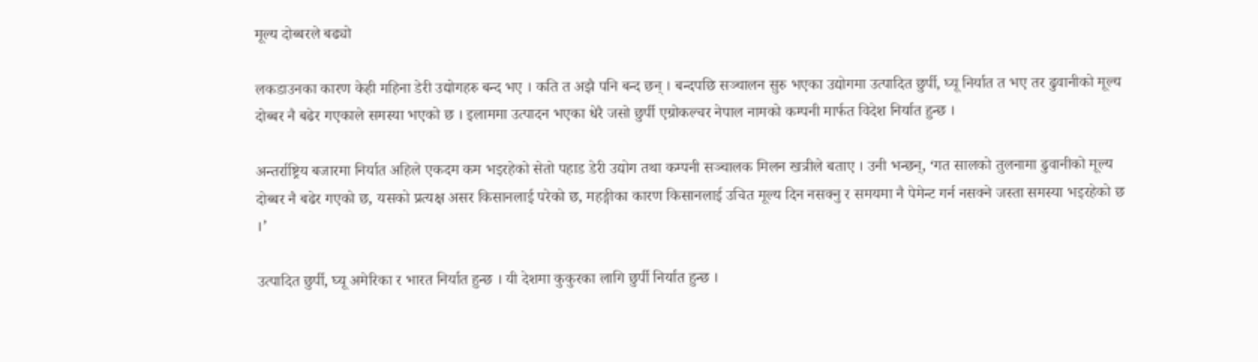मूल्य दोब्बरले बढ्यो

लकडाउनका कारण केही महिना डेरी उद्योगहरु बन्द भए । कति त अझै पनि बन्द छन् । बन्दपछि सञ्चालन सुरु भएका उद्योगमा उत्पादित छुर्पी, घ्यू निर्यात त भए तर ढुवानीको मूल्य दोब्बर नै बढेर गएकाले समस्या भएको छ । इलाममा उत्पादन भएका धेरै जसो छुर्पी एग्रोकल्चर नेपाल नामको कम्पनी मार्फत विदेश निर्यात हुन्छ ।

अन्तर्राष्ट्रिय बजारमा निर्यात अहिले एकदम कम भइरहेको सेतो पहाड डेरी उद्योग तथा कम्पनी सञ्चालक मिलन खत्रीले बताए । उनी भन्छन्, ‘गत सालको तुलनामा ढुवानीको मूल्य दोब्बर नै बढेर गएको छ, यसको प्रत्यक्ष असर किसानलाई परेको छ, महङ्गीका कारण किसानलाई उचित मूल्य दिन नसक्नु र समयमा नै पेमेन्ट गर्न नसक्ने जस्ता समस्या भइरहेको छ ।’

उत्पादित छुर्पी, घ्यू अमेरिका र भारत निर्यात हुन्छ । यी देशमा कुकुरका लागि छुर्पी निर्यात हुन्छ ।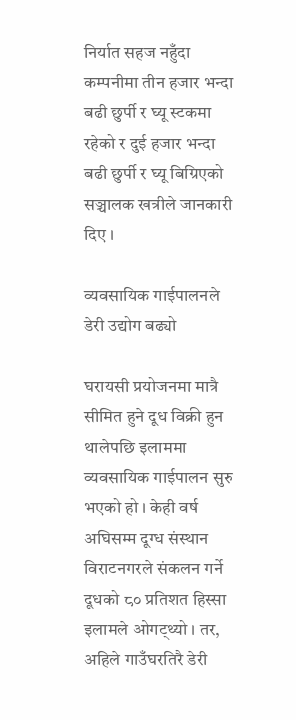निर्यात सहज नहुँदा कम्पनीमा तीन हजार भन्दा बढी छुर्पी र घ्यू स्टकमा रहेको र दुई हजार भन्दा बढी छुर्पी र घ्यू बिग्रिएको सञ्चालक खत्रीले जानकारी दिए ।

व्यवसायिक गाईपालनले डेरी उद्योग बढ्यो

घरायसी प्रयोजनमा मात्रै सीमित हुने दूध विक्री हुन थालेपछि इलाममा व्यवसायिक गाईपालन सुरु भएको हो । केही वर्ष अघिसम्म दूग्ध संस्थान विराटनगरले संकलन गर्ने दूधको ८० प्रतिशत हिस्सा इलामले ओगट्थ्यो । तर, अहिले गाउँघरतिरै डेरी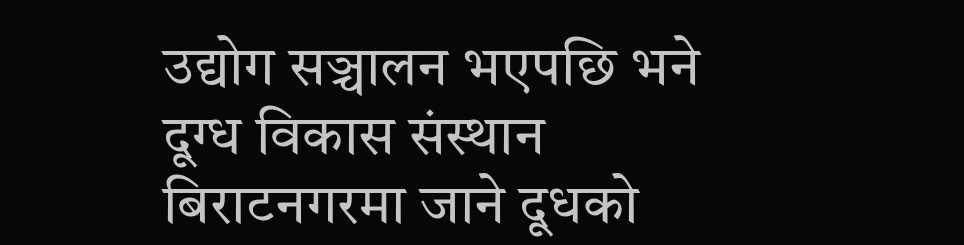उद्योग सञ्चालन भएपछि भने दूग्ध विकास संस्थान बिराटनगरमा जाने दूधको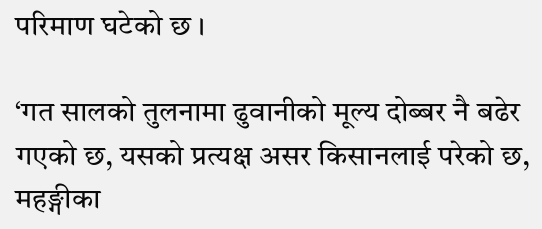परिमाण घटेको छ ।

‘गत सालको तुलनामा ढुवानीको मूल्य दोब्बर नै बढेर गएको छ, यसको प्रत्यक्ष असर किसानलाई परेको छ, महङ्गीका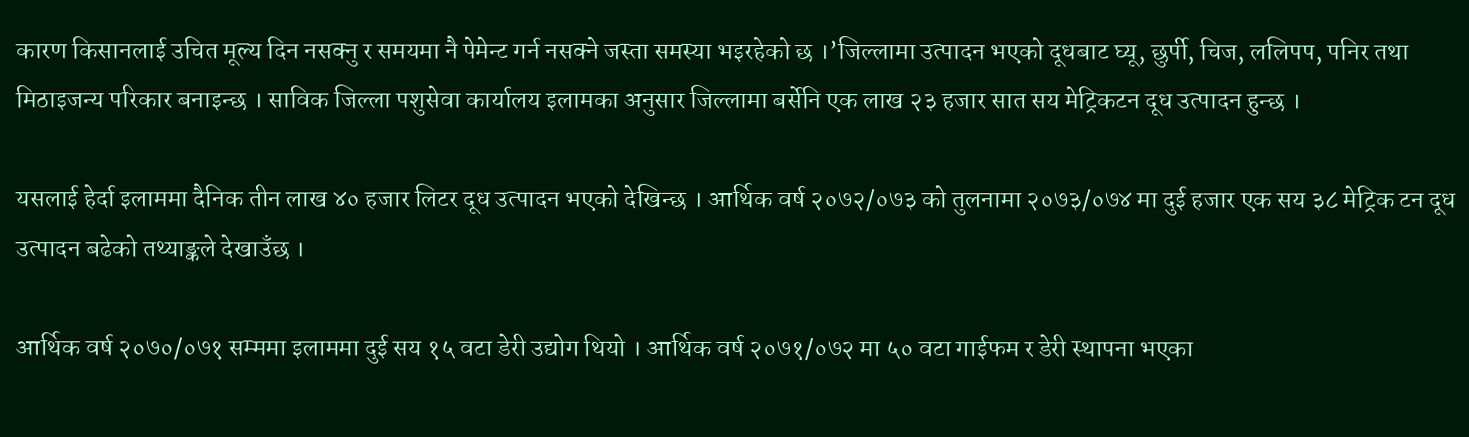कारण किसानलाई उचित मूल्य दिन नसक्नु र समयमा नै पेमेन्ट गर्न नसक्ने जस्ता समस्या भइरहेको छ ।’जिल्लामा उत्पादन भएको दूधबाट घ्यू, छुर्पी, चिज, ललिपप, पनिर तथा मिठाइजन्य परिकार बनाइन्छ । साविक जिल्ला पशुसेवा कार्यालय इलामका अनुसार जिल्लामा बर्सेनि एक लाख २३ हजार सात सय मेट्रिकटन दूध उत्पादन हुन्छ ।

यसलाई हेर्दा इलाममा दैनिक तीन लाख ४० हजार लिटर दूध उत्पादन भएको देखिन्छ । आर्थिक वर्ष २०७२/०७३ को तुलनामा २०७३/०७४ मा दुई हजार एक सय ३८ मेट्रिक टन दूध उत्पादन बढेको तथ्याङ्कले देखाउँछ ।

आर्थिक वर्ष २०७०/०७१ सम्ममा इलाममा दुई सय १५ वटा डेरी उद्योग थियो । आर्थिक वर्ष २०७१/०७२ मा ५० वटा गाईफम र डेरी स्थापना भएका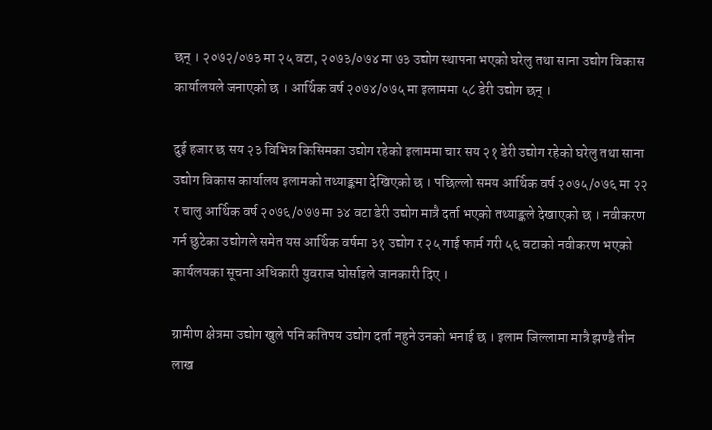छन् । २०७२/०७३ मा २५ वटा, २०७३/०७४ मा ७३ उद्योग स्थापना भएको घरेलु तथा साना उद्योग विकास कार्यालयले जनाएको छ । आर्थिक वर्ष २०७४/०७५ मा इलाममा ५८ डेरी उद्योग छन् ।

दुई हजार छ सय २३ विभिन्न किसिमका उद्योग रहेको इलाममा चार सय २१ डेरी उद्योग रहेको घरेलु तथा साना उद्योग विकास कार्यालय इलामको तथ्याङ्कमा देखिएको छ । पछिल्लो समय आर्थिक वर्ष २०७५/०७६ मा २२ र चालु आर्थिक वर्ष २०७६/०७७ मा ३४ वटा डेरी उद्योग मात्रै दर्ता भएको तथ्याङ्कले देखाएको छ । नवीकरण गर्न छुटेका उद्योगले समेत यस आर्थिक वर्षमा ३१ उद्योग र २५ गाई फार्म गरी ५६ वटाको नवीकरण भएको कार्यलयका सूचना अधिकारी युवराज घोर्साइले जानकारी दिए ।

ग्रामीण क्षेत्रमा उद्योग खुले पनि कतिपय उद्योग दर्ता नहुने उनको भनाई छ । इलाम जिल्लामा मात्रै झण्डै तीन लाख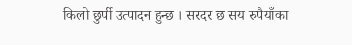किलो छुर्पी उत्पादन हुन्छ । सरदर छ सय रुपैयाँका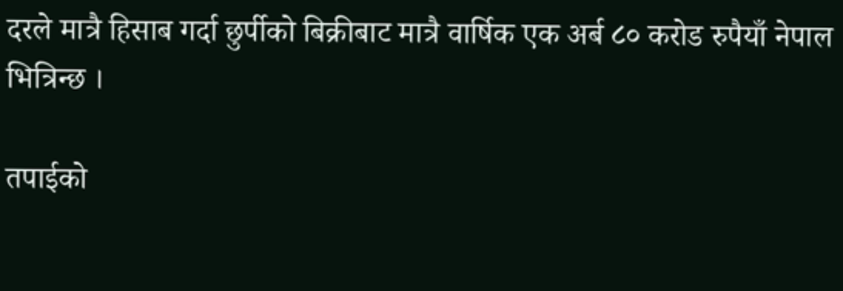दरले मात्रै हिसाब गर्दा छुर्पीको बिक्रीबाट मात्रै वार्षिक एक अर्ब ८० करोड रुपैयाँ नेपाल भित्रिन्छ ।

तपाईको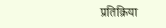प्रतिक्रिया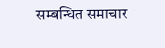सम्बन्धित समाचार